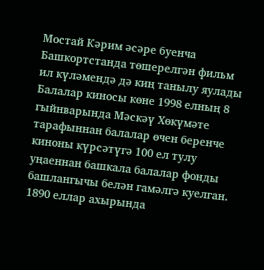Мостай Кәрим әсәре буенча
Башкортстанда төшерелгән фильм ил күләмендә дә киң танылу яулады
Балалар киносы көне 1998 елның 8 гыйнварында Мәскәү Хөкүмәте тарафыннан балалар өчен беренче киноны күрсәтүгә 100 ел тулу уңаеннан башкала балалар фонды башлангычы белән гамәлгә куелган.
1890 еллар ахырында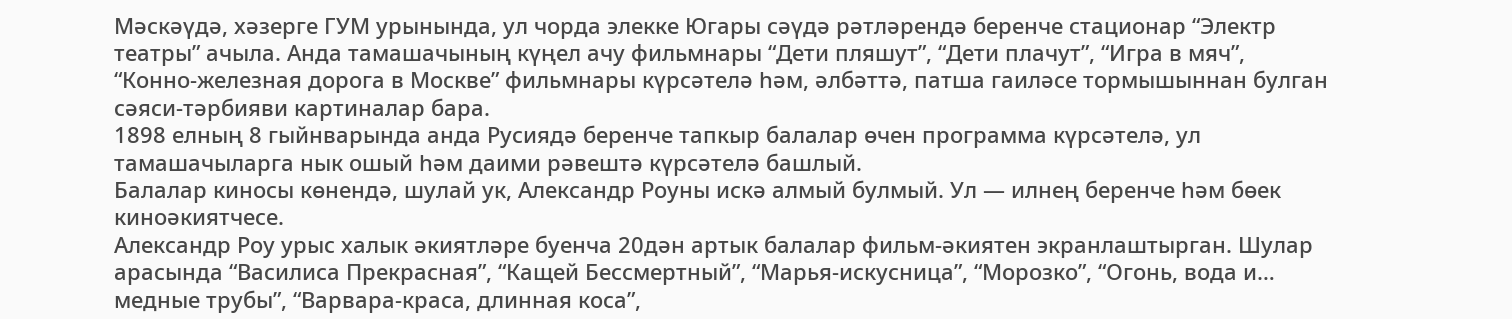Мәскәүдә, хәзерге ГУМ урынында, ул чорда элекке Югары сәүдә рәтләрендә беренче стационар “Электр театры” ачыла. Анда тамашачының күңел ачу фильмнары “Дети пляшут”, “Дети плачут”, “Игра в мяч”, “Конно-железная дорога в Москве” фильмнары күрсәтелә һәм, әлбәттә, патша гаиләсе тормышыннан булган сәяси-тәрбияви картиналар бара.
1898 елның 8 гыйнварында анда Русиядә беренче тапкыр балалар өчен программа күрсәтелә, ул тамашачыларга нык ошый һәм даими рәвештә күрсәтелә башлый.
Балалар киносы көнендә, шулай ук, Александр Роуны искә алмый булмый. Ул — илнең беренче һәм бөек киноәкиятчесе.
Александр Роу урыс халык әкиятләре буенча 20дән артык балалар фильм-әкиятен экранлаштырган. Шулар арасында “Василиса Прекрасная”, “Кащей Бессмертный”, “Марья-искусница”, “Морозко”, “Огонь, вода и… медные трубы”, “Варвара-краса, длинная коса”,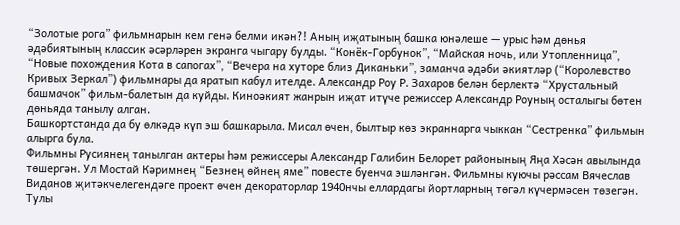“Золотые рога” фильмнарын кем генә белми икән?! Аның иҗатының башка юнәлеше — урыс һәм дөнья әдәбиятының классик әсәрләрен экранга чыгару булды. “Конёк-Горбунок”, “Майская ночь, или Утопленница”, “Новые похождения Кота в сапогах”, “Вечера на хуторе близ Диканьки”, заманча әдәби әкиятләр (“Королевство Кривых Зеркал”) фильмнары да яратып кабул ителде. Александр Роу Р. Захаров белән берлектә “Хрустальный башмачок” фильм-балетын да куйды. Киноәкият жанрын иҗат итүче режиссер Александр Роуның осталыгы бөтен дөньяда танылу алган.
Башкортстанда да бу өлкәдә күп эш башкарыла. Мисал өчен, былтыр көз экраннарга чыккан “Сестренка” фильмын алырга була.
Фильмны Русиянең танылган актеры һәм режиссеры Александр Галибин Белорет районының Яңа Хәсән авылында төшергән. Ул Мостай Кәримнең “Безнең өйнең яме” повесте буенча эшләнгән. Фильмны куючы рәссам Вячеслав Виданов җитәкчелегендәге проект өчен декораторлар 1940нчы еллардагы йортларның төгәл күчермәсен төзегән. Тулы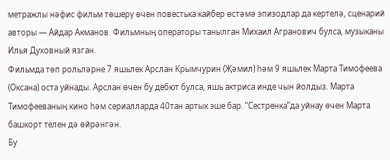метражлы нәфис фильм төшерү өчен повестька кайбер өстәмә эпизодлар да кертелә, сценарий авторы — Айдар Акманов. Фильмның операторы танылган Михаил Агранович булса, музыканы Илья Духовный язган.
Фильмда төп рольләрне 7 яшьлек Арслан Крымчурин (Җәмил) һәм 9 яшьлек Марта Тимофеева (Оксана) оста уйнады. Арслан өчен бу дебют булса, яшь актриса инде чын йолдыз. Марта Тимофееваның кино һәм сериалларда 40тан артык эше бар. “Сестренка”да уйнау өчен Марта башкорт телен дә өйрәнгән.
Бу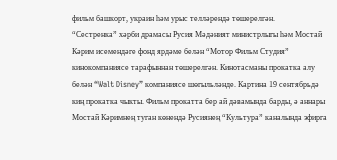фильм башкорт, украин һәм урыс телләрендә төшерелгән.
“Сестренка” хәрби драмасы Русия Мәдәният министрлыгы һәм Мостай Кәрим исемендәге фонд ярдәме белән “Мотор Фильм Студия” кинокомпаниясе тарафыннан төшерелгән. Кинотасманы прокатка алу белән “Walt Disney” компаниясе шөгыльләнде. Картина 19 сентябрьдә киң прокатка чыкты. Фильм прокатта бер ай дәвамында барды, ә аннары Мостай Кәримнең туган көнендә Русиянең “Культура” каналында эфирга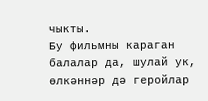чыкты.
Бу фильмны караган балалар да, шулай ук, өлкәннәр дә геройлар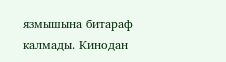язмышына битараф калмады. Кинодан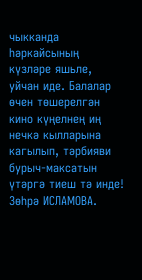чыкканда һәркайсының күзләре яшьле, уйчан иде. Балалар өчен төшерелгән кино күңелнең иң нечкә кылларына кагылып, тәрбияви бурыч-максатын үтәргә тиеш тә инде!
Зөһрә ИСЛАМОВА.